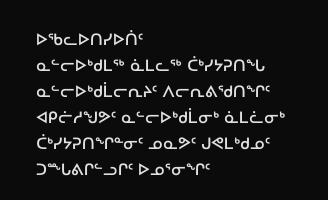ᐅᖃᓚᐅᑎᓯᐅᑏᑦ
ᓇᓪᓕᐅᒃᑯᒪᖅ ᓈᒪᓚᖅ ᑖᒃᓯᔭᕈᑎᖓ
ᓇᓪᓕᐅᒃᑯᒫᓕᕆᔨᑦ ᐱᓕᕆᕕᖁᑎᖏᑦ ᐊᑭᓖᓱᖑᕗᑦ ᓇᓪᓕᐅᒃᑯᒫᓂᒃ ᓈᒪᓛᓂᒃ ᑖᒃᓯᔭᕈᑎᖏᓐᓂᑦ ᓄᓇᕗᑦ ᒍᕙᒪᒃᑯᓄᑦ ᑐᖖᒐᕕᒋᓪᓗᒋᑦ ᐅᓄᕐᓂᖏᑦ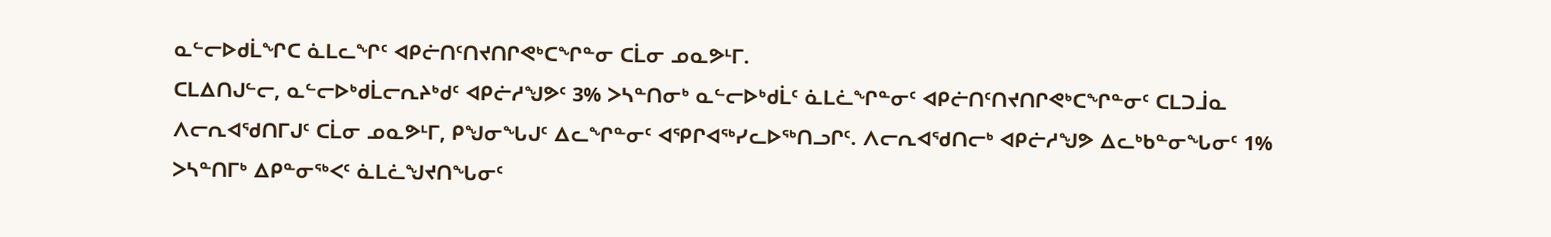ᓇᓪᓕᐅᑯᒫᖏᑕ ᓈᒪᓚᖏᑦ ᐊᑭᓖᑎᑦᑎᔪᑎᒋᕙᒃᑕᖏᓐᓂ ᑕᒫᓂ ᓄᓇᕗᒻᒥ.
ᑕᒪᐃᑎᒍᓪᓕ, ᓇᓪᓕᐅᒃᑯᒫᓕᕆᔨᒃᑯᑦ ᐊᑭᓖᓱᖑᕗᑦ 3% ᐳᓴᓐᑎᓂᒃ ᓇᓪᓕᐅᒃᑯᒫᑦ ᓈᒪᓛᖏᓐᓂᑦ ᐊᑭᓖᑎᑦᑎᔪᑎᒋᕙᒃᑕᖏᓐᓂᑦ ᑕᒪᑐᒨᓇ ᐱᓕᕆᐊᖁᑎᒥᒍᑦ ᑕᒫᓂ ᓄᓇᕗᒻᒥ, ᑭᖑᓂᖓᒍᑦ ᐃᓚᖏᓐᓂᑦ ᐊᕿᒋᐊᖅᓯᓚᐅᖅᑎᓗᒋᑦ. ᐱᓕᕆᐊᖁᑎᓕᒃ ᐊᑭᓖᓱᖑᕗ ᐃᓚᒃᑲᓐᓂᖓᓂᑦ 1% ᐳᓴᓐᑎᒥᒃ ᐃᑭᓐᓂᖅᐸᑦ ᓈᒪᓛᖑᔪᑎᖓᓂᑦ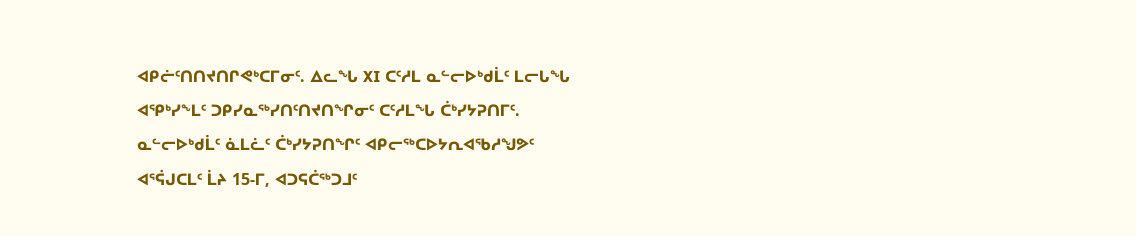ᐊᑭᓖᑦᑎᑎᔪᑎᒋᕙᒃᑕᒥᓂᑦ. ᐃᓚᖓ XI ᑕᑦᓱᒪ ᓇᓪᓕᐅᒃᑯᒫᑦ ᒪᓕᒐᖓ ᐊᕿᒃᓯᖕᒪᑦ ᑐᑭᓯᓇᖅᓯᑎᑦᑎᔪᑎᖏᓂᑦ ᑕᑦᓱᒪᖓ ᑖᒃᓯᔭᕈᑎᒥᑦ.
ᓇᓪᓕᐅᒃᑯᒫᑦ ᓈᒪᓛᑦ ᑖᒃᓯᔭᕈᑎᖏᑦ ᐊᑭᓕᖅᑕᐅᔭᕆᐊᖃᓱᖑᕗᑦ ᐊᕐᕌᒍᑕᒪᑦ ᒫᔨ 15-ᒥ, ᐊᑐᕋᑖᖅᑐᒧᑦ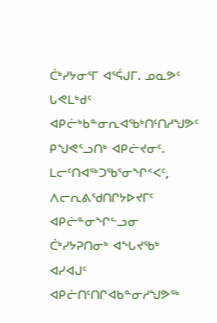ᑖᒃᓯᔭᓂᕐᒥ ᐊᕐᕌᒍᒥ. ᓄᓇᕗᑦ ᒐᕙᒪᒃᑯᑦ ᐊᑭᓖᒃᑲᓐᓂᕆᐊᖃᒃᑎᑦᑎᓱᖑᕗᑦ ᑭᖑᕙᕐᓗᑎᒃ ᐊᑭᓖᔪᓂᑦ. ᒪᓕᑦᑎᐊᖅᑐᖃᕐᓂᖏᑉᐸᑦ, ᐱᓕᕆᕕᖁᑎᒋᔭᐅᔪᒥᑦ ᐊᑭᓖᓐᓂᖏᓪᓗᓂ ᑖᒃᓯᔭᕈᑎᓂᒃ ᐊᖓᔪᖃᒃ ᐊᓯᐊᒍᑦ ᐊᑭᓖᑎᑦᑎᒋᐊᑲᓐᓂᓱᖑᕗᖅ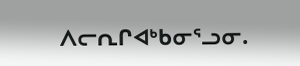ᐱᓕᕆᒋᐊᒃᑲᓂᕐᓗᓂ.